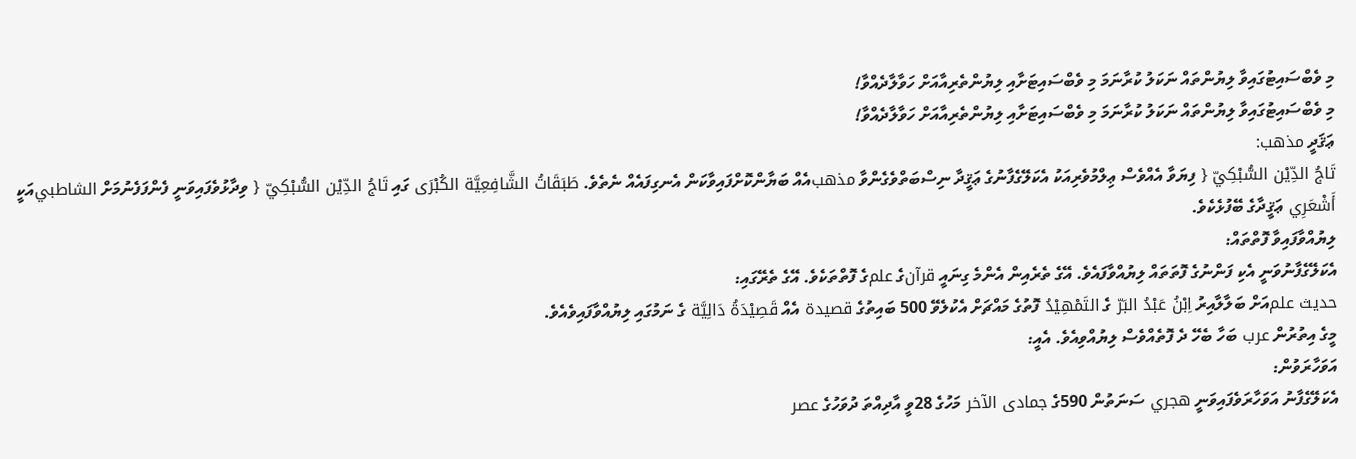މި ވެބްސައިޓުގައިވާ ލިޔުންތައް ނަކަލު ކުރާނަމަ މި ވެބްސައިޓަށާއި ލިޔުންތެރިއާއަށް ހަވާލާދެއްވާ!
މި ވެބްސައިޓުގައިވާ ލިޔުންތައް ނަކަލު ކުރާނަމަ މި ވެބްސައިޓަށާއި ލިޔުންތެރިއާއަށް ހަވާލާދެއްވާ!
ޢަޤަދީ مذهب:
تَاجُ الدِّيْن السُّبْكِيّ { ފިޔަވާ އެއްވެސް ޢިލްމުވެރިއަކު އެކަލޭގެފާނުގެ ޢަޤީދާ ނިސްބަތްވެގެންވާ مذهبއެއް ބަޔާންކޮށްފައިވާކަން އެނގިފައެއް ނެތެވެ. طَبَقَاتُ الشَّافِعِيَّة الكُبْرَى ގައި تَاجُ الدِّيْن السُّبْكِيّ { ވިދާޅުވެފައިވަނީ ފެންފަފެނުމަށް الشاطبيއަކީ أَشْعَرِي ޢަޤީދާގެ ބޭފުޅެކެވެ.
ލިޔުއްވާފައިވާ ފޮތްތައް:
އެކަލޭގެފާނުވަނީ އެކި ފަންނުގެ ފޮތަތައް ލިޔުއްވާފައެވެ. އޭގެ ތެރެއިން އެންމެ ގިނައީ قرآنގެ علمގެ ފޮތްތަކެވެ. އޭގެ ތެރޭގައި:
حديث علمއަށް ބަލާލާއިރު اِبْنُ عَبْدُ البَرّ ގެ التَمْهِيْدُ ފޮތުގެ މައްޗަށް އެކުލެވޭ 500 ބައިތުގެ قصيدة އެއް قَصِيْدَةُ دَالِيَّة ގެ ނަމުގައި ލިޔުއްވާފައިވެއެވެ.
މީގެ އިތުރުން عرب ބަހާ ބެހޭ ދެ ފޮތެއްވެސް ލިޔުއްވިއެވެ. އެއީ:
އަވަހާރަވުން:
އެކަލޭގެފާނު އަވަހާރަވެފައިވަނީ هجري ސަނަތުން 590ގެ جمادى الآخر މަހުގެ 28ވީ އާދިއްތަ ދުވަހުގެ عصر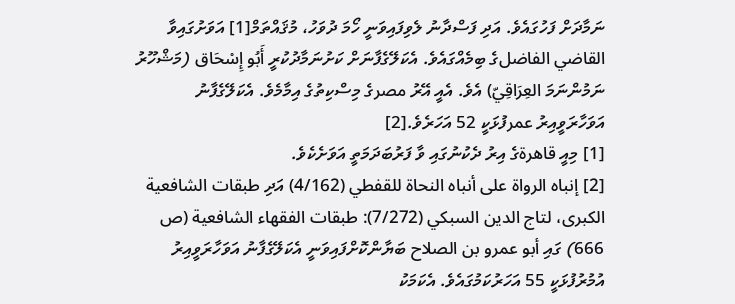ނަމާދަށް ފަހުގައެވެ. އަދި ފަސްދާނު ލެވިފައިވަނީ ހޯމަ ދުވަހު، މުޤައްތަމް[1] އަވަށުގައިވާ القاضي الفاضلގެ ބިމެއްގައެވެ. އެކަލޭގެފާނަށް ކަށުނަމާދުކުރީ أَبُو إِسْحَاق (މަޝްހޫރު ނަމުންނަމަ العِرَاقِيّ) އެވެ. އެއީ އޭރު مصرގެ މިސްކިތުގެ އިމާމެވެ. އެކަލޭގެފާނު އަވަހާރަވީއިރު عمرފުޅަކީ 52 އަހަރެވެ.[2]
[1] މިއީ قاهرةގެ އިރު ދެކުނުގައި ވާ ފަރުބަދަމަތީ އަވަށެކެވެ.
[2] إنباه الرواة على أنباه النحاة للقفطي (4/162) އަދި طبقات الشافعية الكبرى، لتاج الدين السبكي (7/272): طبقات الفقهاء الشافعية (ص 666) ގައި أبو عمرو بن الصلاح ބަޔާންކޮށްފައިވަނީ އެކަލޭގެފާނު އަވަހާރަވީއިރު އުމުރުފުޅަކީ 55 އަހަރުކަމުގައެވެ. އެކަމަކު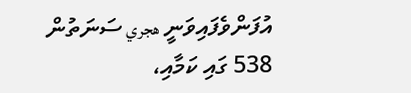އުފަންވެފައިވަނީ هجري ސަނަތުން 538 ގައި ކަމާއި،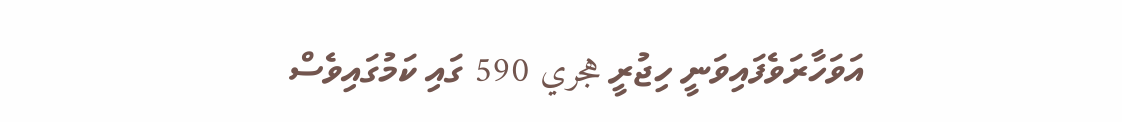އަވަހާރަވެފައިވަނީ ހިޖުރީ هجري 590 ގައި ކަމުގައިވެސް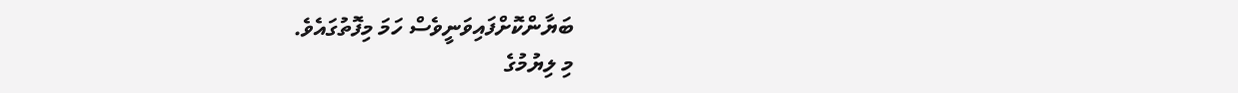ބަޔާންކޮށްފައިވަނީވެސް ހަމަ މިފޮތުގައެވެ.
މި ލިޔުމުގެ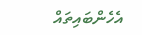އެހެންބައިތައް